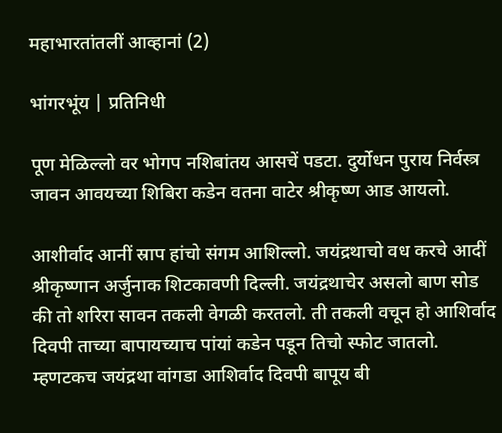महाभारतांतलीं आव्हानां (2)

भांगरभूंय | प्रतिनिधी

पूण मेळिल्लो वर भोगप नशिबांतय आसचें पडटा. दुर्योधन पुराय निर्वस्त्र जावन आवयच्या शिबिरा कडेन वतना वाटेर श्रीकृष्ण आड आयलो.

आशीर्वाद आनीं स्राप हांचो संगम आशिल्लो. जयंद्रथाचो वध करचे आदीं श्रीकृष्णान अर्जुनाक शिटकावणी दिल्ली. जयंद्रथाचेर असलो बाण सोड की तो शरिरा सावन तकली वेगळी करतलो. ती तकली वचून हो आशिर्वाद दिवपी ताच्या बापायच्याच पांयां कडेन पडून तिचो स्फोट जातलो. म्हणटकच जयंद्रथा वांगडा आशिर्वाद दिवपी बापूय बी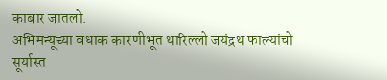काबार जातलो.
अभिमन्यूच्या वधाक कारणीभूत थारिल्लो जयंद्रथ फाल्यांचो सूर्यास्त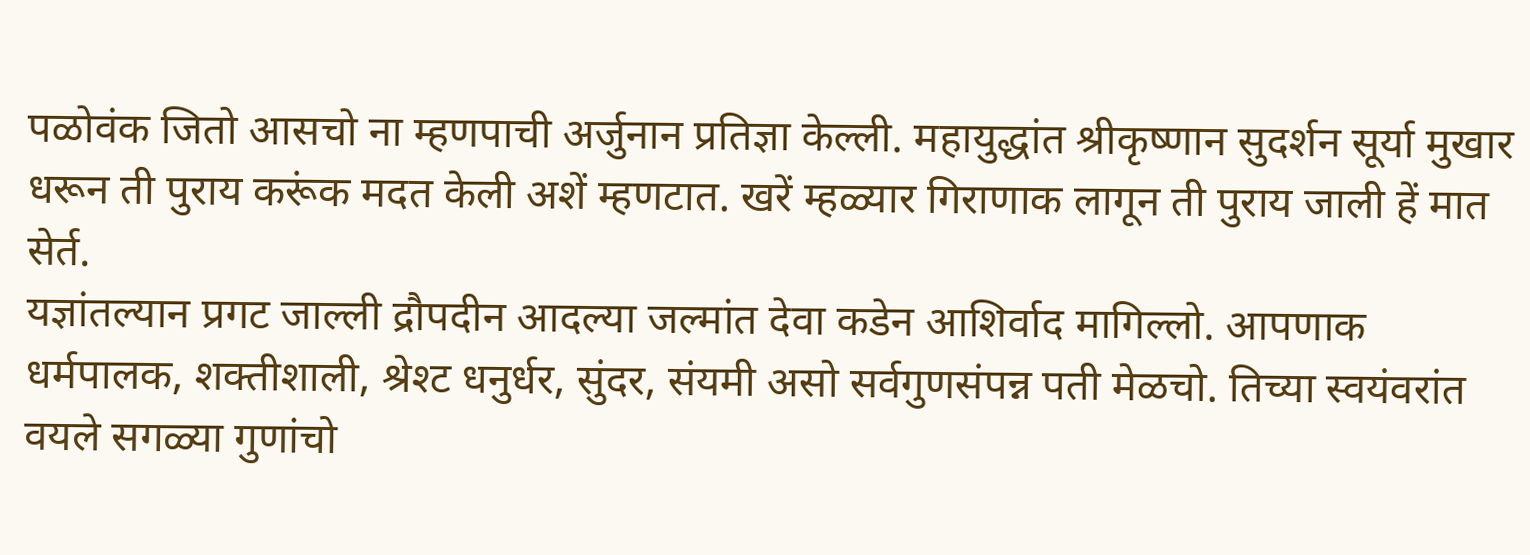पळोवंक जितो आसचो ना म्हणपाची अर्जुनान प्रतिज्ञा केल्ली. महायुद्धांत श्रीकृष्णान सुदर्शन सूर्या मुखार धरून ती पुराय करूंक मदत केली अशें म्हणटात. खरें म्हळ्यार गिराणाक लागून ती पुराय जाली हें मात सेर्त.
यज्ञांतल्यान प्रगट जाल्ली द्रौपदीन आदल्या जल्मांत देवा कडेन आशिर्वाद मागिल्लो. आपणाक धर्मपालक, शक्तीशाली, श्रेश्ट धनुर्धर, सुंदर, संयमी असो सर्वगुणसंपन्न पती मेळचो. तिच्या स्वयंवरांत वयले सगळ्या गुणांचो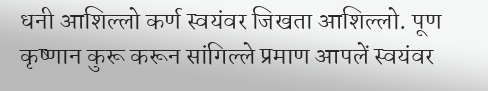धनी आशिल्लो कर्ण स्वयंवर जिखता आशिल्लो. पूण कृष्णान कुरू करून सांगिल्ले प्रमाण आपलें स्वयंवर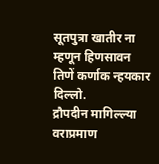सूतपुत्रा खातीर ना म्हणून हिणसावन तिणें कर्णाक न्हयकार दिल्लो.
द्रौपदीन मागिल्ल्या वराप्रमाण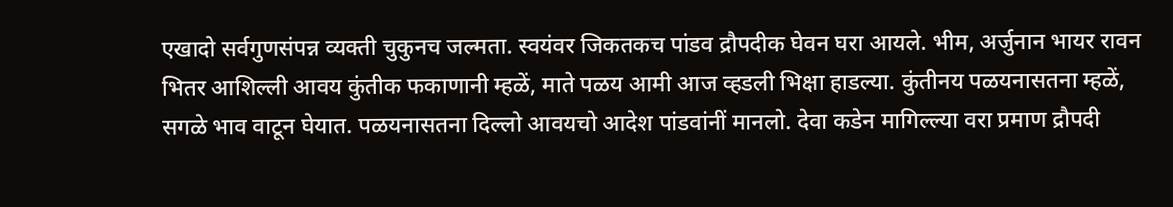एखादो सर्वगुणसंपन्न व्यक्ती चुकुनच जल्मता. स्वयंवर जिकतकच पांडव द्रौपदीक घेवन घरा आयले. भीम, अर्जुनान भायर रावन भितर आशिल्ली आवय कुंतीक फकाणानी म्हळें, माते पळय आमी आज व्हडली भिक्षा हाडल्या. कुंतीनय पळयनासतना म्हळें, सगळे भाव वाटून घेयात. पळयनासतना दिल्लो आवयचो आदेश पांडवांनीं मानलो. देवा कडेन मागिल्ल्या वरा प्रमाण द्रौपदी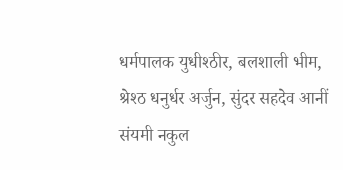धर्मपालक युधीश्ठीर, बलशाली भीम, श्रेश्ठ धनुर्धर अर्जुन, सुंदर सहदेव आनीं संयमी नकुल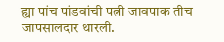ह्या पांच पांडवांची पत्नी जावपाक तीच जापसालदार थारली.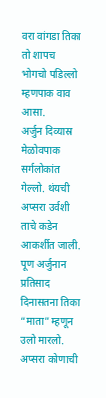वरा वांगडा तिका तो शापच भोगचो पडिल्लो म्हणपाक वाव आसा.
अर्जुन दिव्यास्र मेळोवपाक सर्गलोकांत गेल्लो. थंयची अप्सरा उर्वशी ताचे कडेन आकर्शीत जाली. पूण अर्जुनान प्रतिसाद दिनासतना तिका “माता” म्हणून उलो मारलो. अप्सरा कोणाची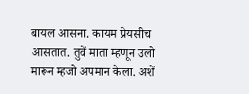बायल आसना. कायम प्रेयसीच आसतात. तुवें माता म्हणून उलो मारून म्हजो अपमान केला. अशें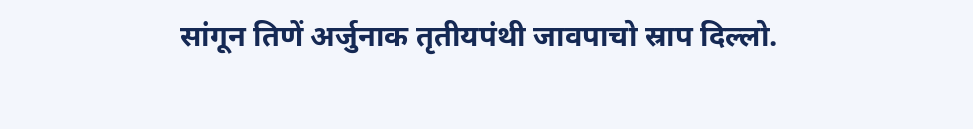सांगून तिणें अर्जुनाक तृतीयपंथी जावपाचो स्राप दिल्लो.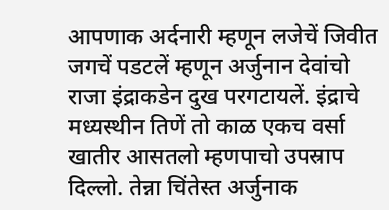आपणाक अर्दनारी म्हणून लजेचें जिवीत जगचें पडटलें म्हणून अर्जुनान देवांचो राजा इंद्राकडेन दुख परगटायलें. इंद्राचे मध्यस्थीन तिणें तो काळ एकच वर्सा खातीर आसतलो म्हणपाचो उपस्राप दिल्लो. तेन्ना चिंतेस्त अर्जुनाक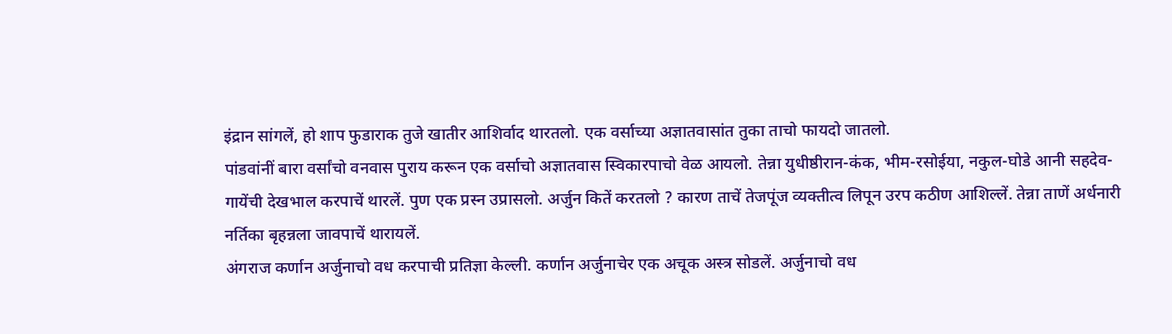इंद्रान सांगलें, हो शाप फुडाराक तुजे खातीर आशिर्वाद थारतलो. एक वर्साच्या अज्ञातवासांत तुका ताचो फायदो जातलो.
पांडवांनीं बारा वर्सांचो वनवास पुराय करून एक वर्साचो अज्ञातवास स्विकारपाचो वेळ आयलो. तेन्ना युधीष्ठीरान-कंक, भीम-रसोईया, नकुल-घोडे आनी सहदेव- गायेंची देखभाल करपाचें थारलें. पुण एक प्रस्न उप्रासलो. अर्जुन कितें करतलो ? कारण ताचें तेजपूंज व्यक्तीत्व लिपून उरप कठीण आशिल्लें. तेन्ना ताणें अर्धनारी नर्तिका बृहन्नला जावपाचें थारायलें.
अंगराज कर्णान अर्जुनाचो वध करपाची प्रतिज्ञा केल्ली. कर्णान अर्जुनाचेर एक अचूक अस्त्र सोडलें. अर्जुनाचो वध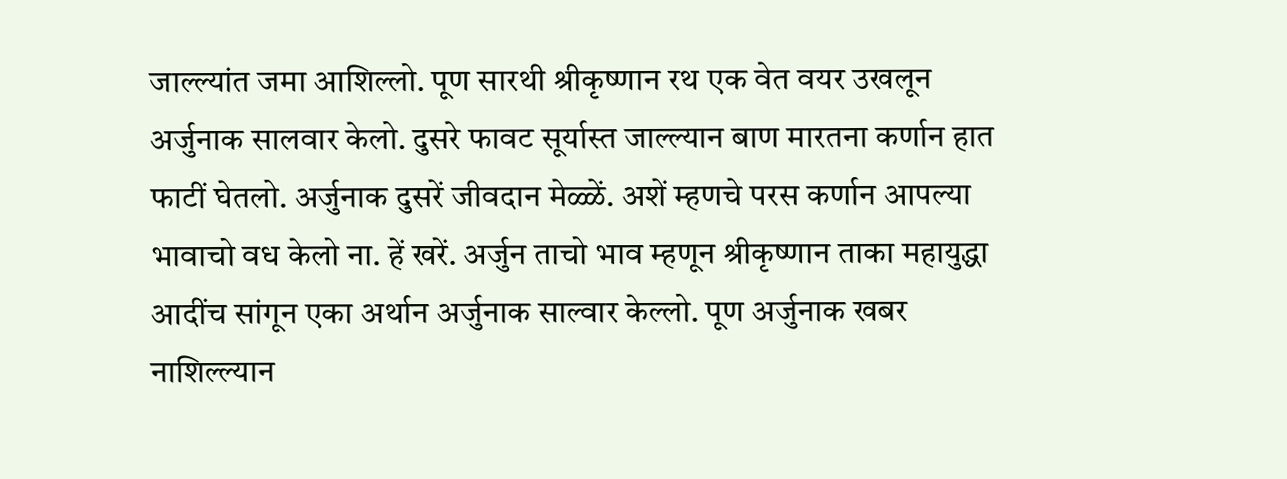जाल्ल्यांत जमा आशिल्लो. पूण सारथी श्रीकृष्णान रथ एक वेत वयर उखलून अर्जुनाक सालवार केलो. दुसरे फावट सूर्यास्त जाल्ल्यान बाण मारतना कर्णान हात फाटीं घेतलो‌. अर्जुनाक दुसरें जीवदान मेळ्ळें. अशें म्हणचे परस कर्णान आपल्या भावाचो वध केलो ना. हें खरें. अर्जुन ताचो भाव म्हणून श्रीकृष्णान ताका महायुद्धा आदींच सांगून एका अर्थान अर्जुनाक साल्वार केल्लो‌. पूण अर्जुनाक खबर नाशिल्ल्यान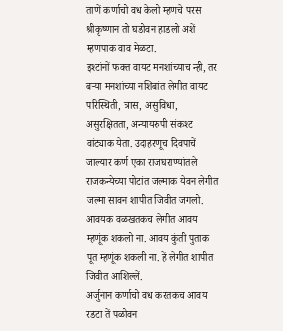ताणें कर्णाचो वध केलो म्हणचे परस श्रीकृष्णान तो घडोवन हाडलो अशें म्हणपाक वाव मेळटा.
इश्टांनों फक्त वायट मनशांच्याच न्ही, तर बऱ्या मनशांच्या नशिबांत लेगीत वायट परिस्थिती, त्रास, असुविधा, असुरक्षितता, अन्यायरुपी संकश्ट वांट्याक येता. उदाहरणूच दिवपाचें जाल्यार कर्ण एका राजघराण्यांतले राजकन्येच्या पोटांत जल्माक येवन लेगीत जल्मा सावन शापीत जिवीत जगलो. आवयक वळखतकच लेगीत आवय म्हणूंक शकलो ना. आवय कुंती पुताक पूत म्हणूंक शकली ना. हें लेगीत शापीत जिवीत आशिल्लें.
अर्जुनान कर्णाचो वध करतकच आवय रडटा तें पळोवन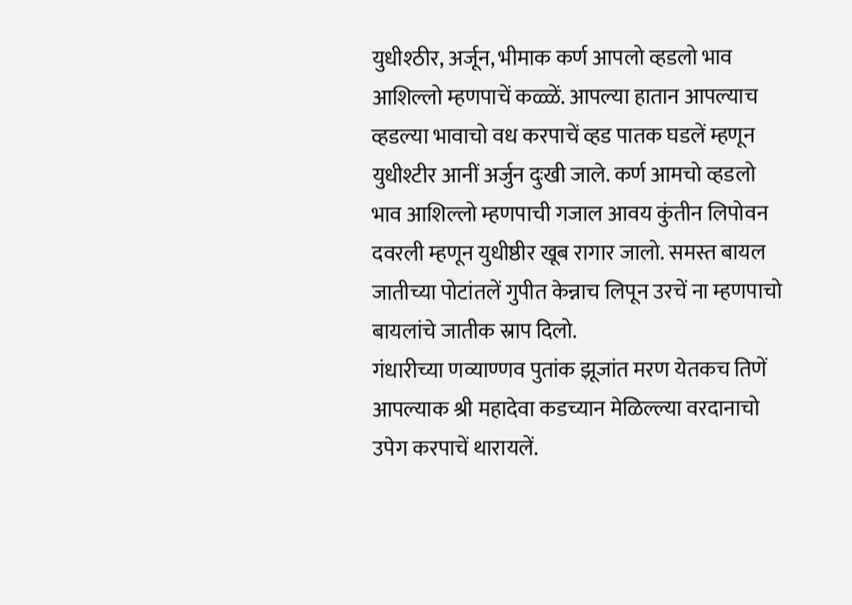युधीश्ठीर, अर्जून, भीमाक कर्ण आपलो व्हडलो भाव आशिल्लो म्हणपाचें कळ्ळें. आपल्या हातान आपल्याच व्हडल्या भावाचो वध करपाचें व्हड पातक घडलें म्हणून युधीश्टीर आनीं अर्जुन दुःखी जाले. कर्ण आमचो व्हडलो भाव आशिल्लो म्हणपाची गजाल आवय कुंतीन लिपोवन दवरली म्हणून युधीष्ठीर खूब रागार जालो. समस्त बायल जातीच्या पोटांतलें गुपीत केन्नाच लिपून उरचें ना म्हणपाचो बायलांचे जातीक स्राप दिलो.
गंधारीच्या णव्याण्णव पुतांक झूजांत मरण येतकच तिणें आपल्याक श्री महादेवा कडच्यान मेळिल्ल्या वरदानाचो उपेग करपाचें थारायलें.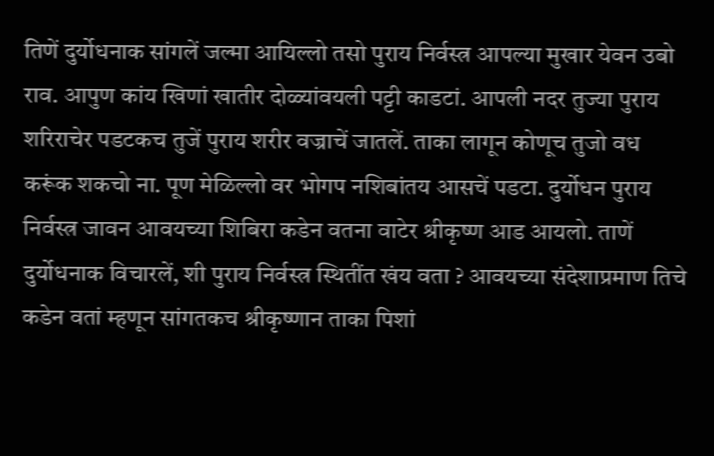तिणें दुर्योधनाक सांगलें जल्मा आयिल्लो तसो पुराय निर्वस्त्र आपल्या मुखार येवन उबो राव. आपुण कांय खिणां खातीर दोळ्यांवयली पट्टी काडटां. आपली नदर तुज्या पुराय शरिराचेर पडटकच तुजें पुराय शरीर वज्राचें जातलें. ताका लागून कोणूच तुजो वध करूंक शकचो ना. पूण मेळिल्लो वर भोगप नशिबांतय आसचें पडटा. दुर्योधन पुराय निर्वस्त्र जावन आवयच्या शिबिरा कडेन वतना वाटेर श्रीकृष्ण आड आयलो. ताणें दुर्योधनाक विचारलें, शी पुराय निर्वस्त्र स्थितींत खंय वता ? आवयच्या संदेशाप्रमाण तिचे कडेन वतां म्हणून सांगतकच श्रीकृष्णान ताका पिशां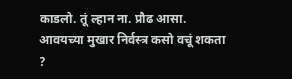काडलो. तूं ल्हान ना. प्रौढ आसा. आवयच्या मुखार निर्वस्त्र कसो वचूं शकता ?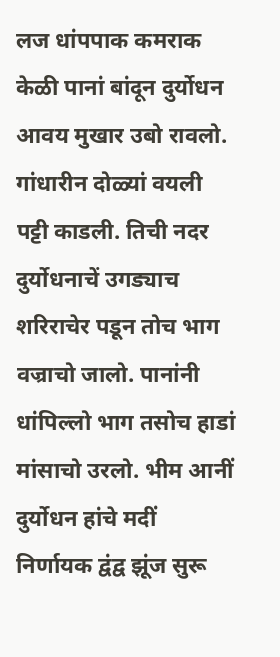लज धांपपाक कमराक केळी पानां बांदून दुर्योधन आवय मुखार उबो रावलो. गांधारीन दोळ्यां वयली पट्टी काडली. तिची नदर दुर्योधनाचें उगड्याच शरिराचेर पडून तोच भाग वज्राचो जालो. पानांनी धांपिल्लो भाग तसोच हाडां मांसाचो उरलो. भीम आनीं दुर्योधन हांचे मदीं निर्णायक द्वंद्व झूंज सुरू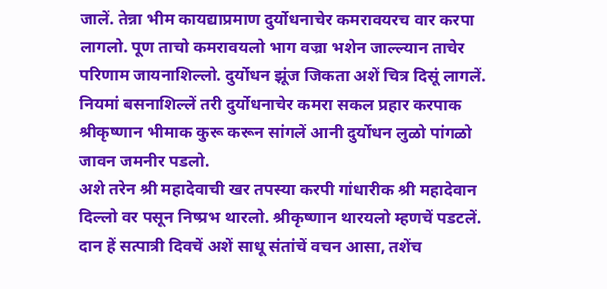जालें. तेन्ना भीम कायद्याप्रमाण दुर्योधनाचेर कमरावयरच वार करपा लागलो. पूण ताचो कमरावयलो भाग वज्रा भशेन जाल्ल्यान ताचेर परिणाम जायनाशिल्लो. दुर्योधन झूंज जिकता अशें चित्र दिसूं लागलें. नियमां बसनाशिल्लें तरी दुर्योधनाचेर कमरा सकल प्रहार करपाक श्रीकृष्णान भीमाक कुरू करून सांगलें आनी दुर्योधन लुळो पांगळो जावन जमनीर पडलो.
अशे तरेन श्री महादेवाची खर तपस्या करपी गांधारीक श्री महादेवान दिल्लो वर पसून निष्प्रभ थारलो. श्रीकृष्णान थारयलो म्हणचें पडटलें. दान हें सत्पात्री दिवचें अशें साधू संतांचें वचन आसा, तशेंच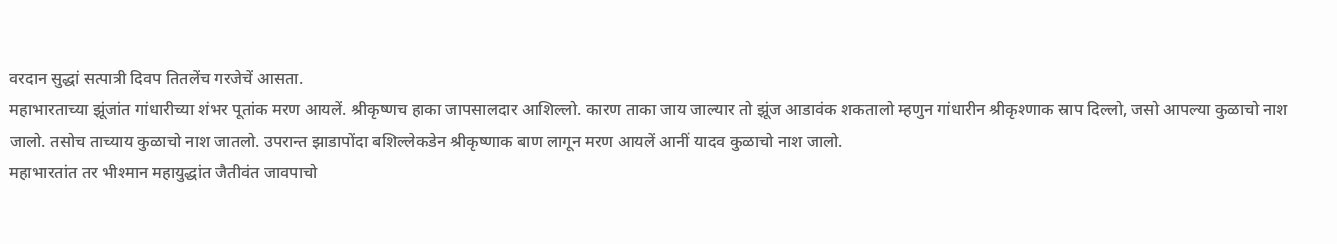वरदान सुद्धां सत्पात्री दिवप तितलेंच गरजेचें आसता.
महाभारताच्या झूंजांत गांधारीच्या शंभर पूतांक मरण आयलें. श्रीकृष्णच हाका जापसालदार आशिल्लो. कारण ताका जाय जाल्यार तो झूंज आडावंक शकतालो म्हणुन गांधारीन श्रीकृश्णाक स्राप दिल्लो, जसो आपल्या कुळाचो नाश जालो. तसोच ताच्याय कुळाचो नाश जातलो. उपरान्त झाडापोंदा बशिल्लेकडेन श्रीकृष्णाक बाण लागून मरण आयलें आनीं यादव कुळाचो नाश जालो.
महाभारतांत तर भीश्मान महायुद्धांत जैतीवंत जावपाचो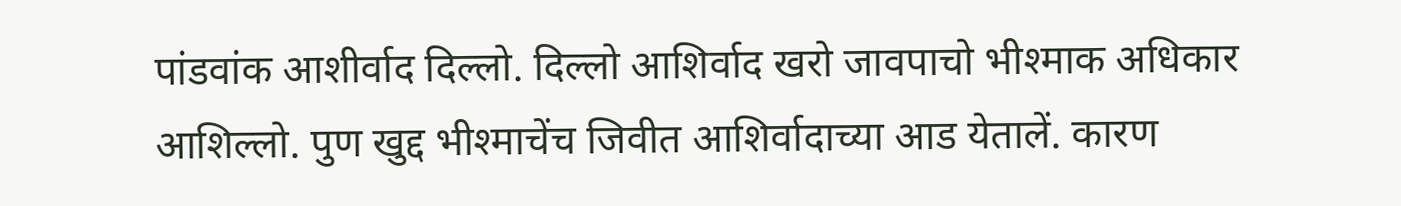पांडवांक आशीर्वाद दिल्लो. दिल्लो आशिर्वाद खरो जावपाचो भीश्माक अधिकार आशिल्लो. पुण खुद्द भीश्माचेंच जिवीत आशिर्वादाच्या आड येतालें. कारण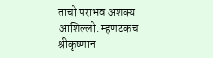ताचो पराभव अशक्य आशिल्लो. म्हणटकच श्रीकृष्णान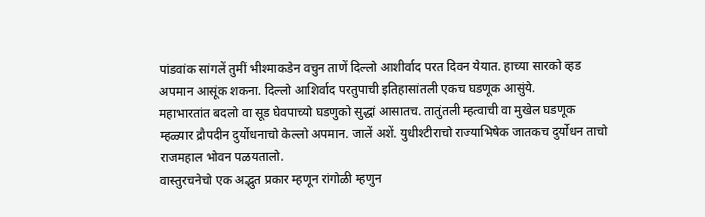पांडवांक सांगलें तुमीं भीश्माकडेन वचुन ताणें दिल्लो आशीर्वाद परत दिवन येयात. हाच्या सारको व्हड अपमान आसूंक शकना. दिल्लो आशिर्वाद परतुपाची इतिहासांतली एकच घडणूक आसुंये.
महाभारतांत बदलो वा सूड घेवपाच्यो घडणुको सुद्धां आसातच. तातुंतली म्हत्वाची वा मुखेल घडणूक म्हळ्यार द्रौपदीन दुर्योधनाचो केल्लो अपमान. जालें अशें. युधीश्टीराचो राज्याभिषेक जातकच दुर्योधन ताचो राजमहाल भोवन पळयतालो.
वास्तुरचनेचो एक अद्भुत प्रकार म्हणून रांगोळी म्हणुन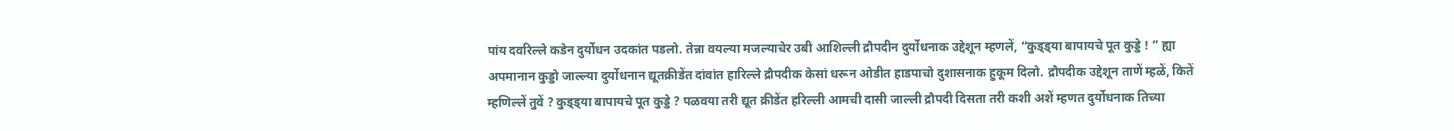पांय दवरिल्ले कडेन दुर्योधन उदकांत पडलो. तेन्ना वयल्या मजल्याचेर उबी आशिल्ली द्रौपदीन दुर्योधनाक उद्देशून म्हणलें, “कुड्ड्या बापायचे पूत कुड्डे ! ” ह्या अपमानान कुड्डो जाल्ल्या दुर्योधनान द्यूतक्रीडेंत दांवांत हारिल्ले द्रौपदीक केसां धरून ओडीत हाडपाचो दुशासनाक हुकूम दिलो. द्रौपदीक उद्देशून ताणें म्हळें, कितें म्हणिल्लें तुवें ? कुड्ड्या बापायचे पूत कुड्डे ? पळवया तरी द्यूत क्रीडेंत हरिल्ली आमची दासी जाल्ली द्रौपदी दिसता तरी कशी अशें म्हणत दुर्योधनाक तिच्या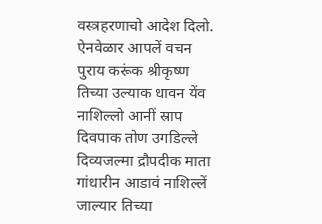वस्त्रहरणाचो आदेश दिलो.
ऐनवेळार आपलें वचन पुराय करूंक श्रीकृष्ण तिच्या उल्याक धावन येंव नाशिल्लो आनीं स्राप दिवपाक तोण उगडिल्ले दिव्यजल्मा द्रौपदीक माता गांधारीन आडावं नाशिल्लें जाल्यार तिच्या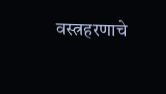वस्त्रहरणाचे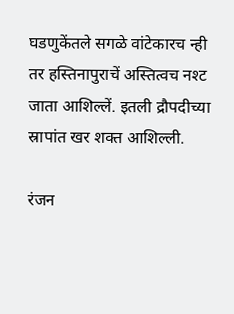घडणुकेंतले सगळे वांटेकारच न्ही तर हस्तिनापुराचें अस्तित्वच नश्ट जाता आशिल्लें. इतली द्रौपदीच्या स्रापांत खर शक्त आशिल्ली.

रंजन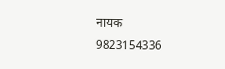नायक
9823154336